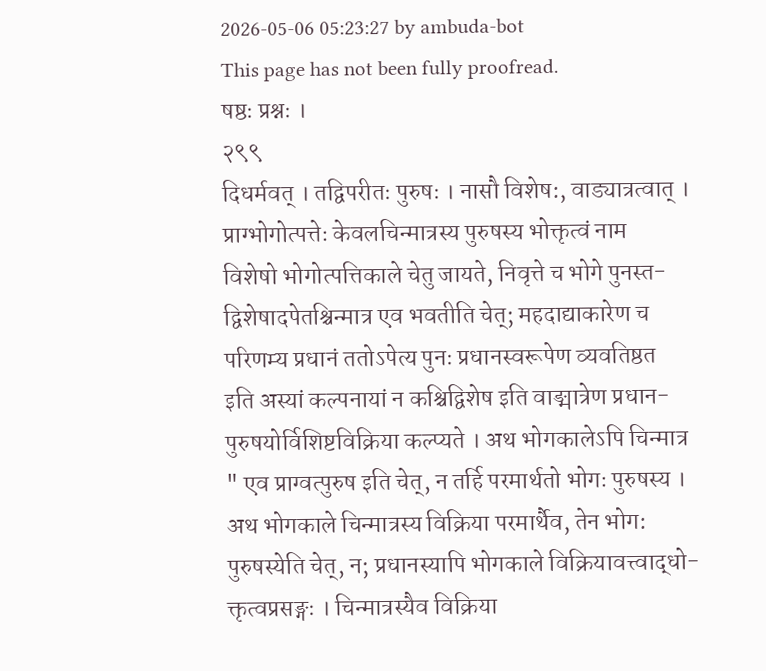2026-05-06 05:23:27 by ambuda-bot
This page has not been fully proofread.
षष्ठः प्रश्नः ।
२९९
दिधर्मवत् । तद्विपरीतः पुरुषः । नासौ विशेष:, वाड्यात्रत्वात् ।
प्राग्भोगोत्पत्तेः केवलचिन्मात्रस्य पुरुषस्य भोक्तृत्वं नाम
विशेषो भोगोत्पत्तिकाले चेतु जायते, निवृत्ते च भोगे पुनस्त-
द्विशेषादपेतश्चिन्मात्र एव भवतीति चेत्; महदाद्याकारेण च
परिणम्य प्रधानं ततोऽपेत्य पुनः प्रधानस्वरूपेण व्यवतिष्ठत
इति अस्यां कल्पनायां न कश्चिद्विशेष इति वाङ्मात्रेण प्रधान-
पुरुषयोर्विशिष्टविक्रिया कल्प्यते । अथ भोगकालेऽपि चिन्मात्र
" एव प्राग्वत्पुरुष इति चेत्, न तर्हि परमार्थतो भोगः पुरुषस्य ।
अथ भोगकाले चिन्मात्रस्य विक्रिया परमार्थैव, तेन भोग:
पुरुषस्येति चेत्, न; प्रधानस्यापि भोगकाले विक्रियावत्त्वाद्धो-
क्तृत्वप्रसङ्गः । चिन्मात्रस्यैव विक्रिया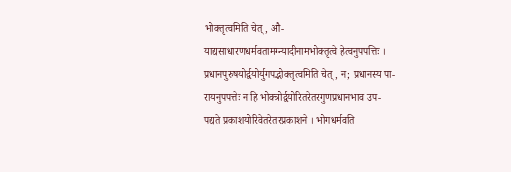भोक्तृत्वमिति चेत्, औ-
याद्यसाधारणधर्मवतामग्न्यादीनामभोक्तृत्वे हेत्वनुपपत्तिः ।
प्रधानपुरुषयोर्द्वयोर्युगपद्भोक्तृत्वमिति चेत्, न; प्रधानस्य पा-
रायनुपपत्तेः न हि भोक्त्रोर्द्वयोरितरेतरगुणप्रधानभाव उप-
पद्यते प्रकाशयोरिवेतरेतरप्रकाशने । भोगधर्मवति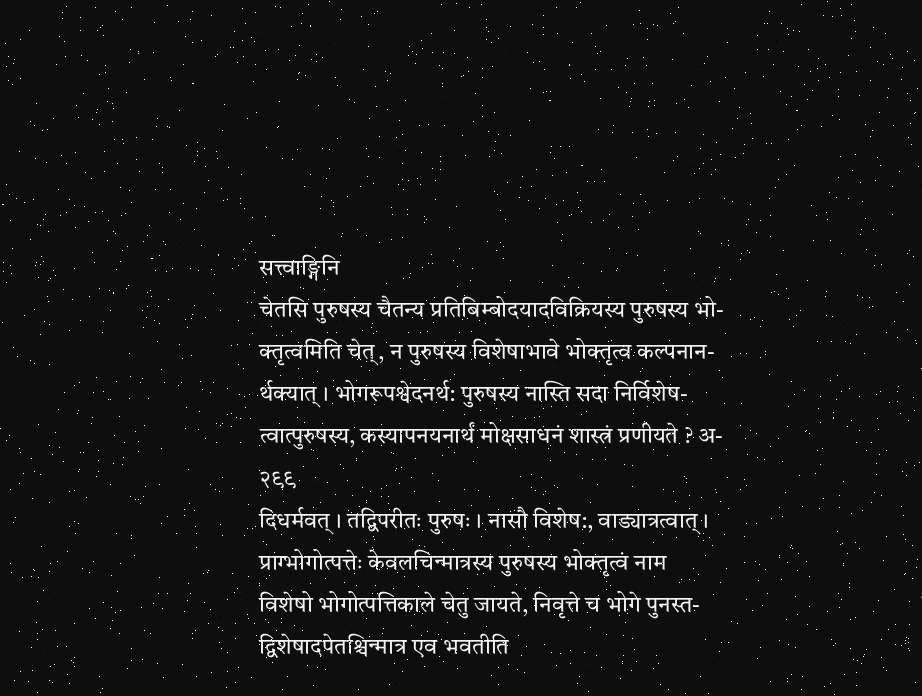सत्त्वाङ्गिनि
चेतसि पुरुषस्य चैतन्य प्रतिबिम्बोदयादविक्रियस्य पुरुषस्य भो-
क्तृत्वमिति चेत्, न पुरुषस्य विशेषाभावे भोक्तृत्व कल्पनान-
र्थक्यात् । भोगरूपश्वेदनर्थ: पुरुषस्य नास्ति सदा निर्विशेष-
त्वात्पुरुषस्य, कस्यापनयनार्थं मोक्षसाधनं शास्त्रं प्रणीयते ? अ-
२९९
दिधर्मवत् । तद्विपरीतः पुरुषः । नासौ विशेष:, वाड्यात्रत्वात् ।
प्राग्भोगोत्पत्तेः केवलचिन्मात्रस्य पुरुषस्य भोक्तृत्वं नाम
विशेषो भोगोत्पत्तिकाले चेतु जायते, निवृत्ते च भोगे पुनस्त-
द्विशेषादपेतश्चिन्मात्र एव भवतीति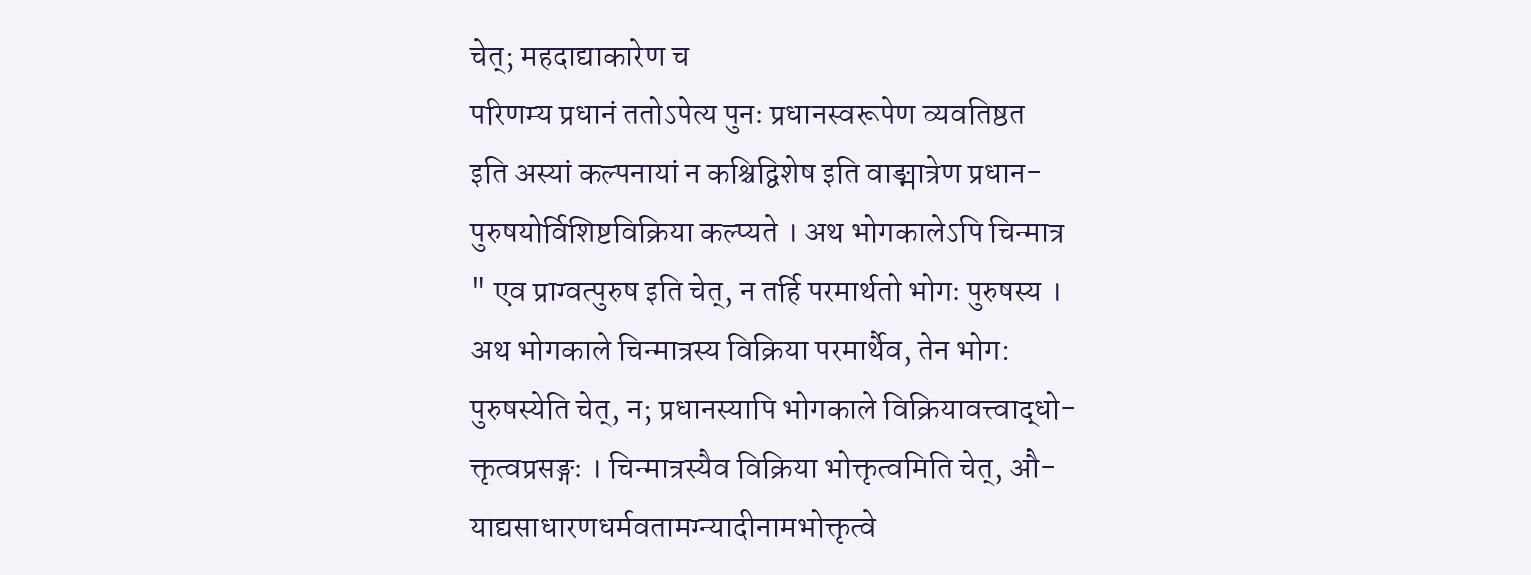चेत्; महदाद्याकारेण च
परिणम्य प्रधानं ततोऽपेत्य पुनः प्रधानस्वरूपेण व्यवतिष्ठत
इति अस्यां कल्पनायां न कश्चिद्विशेष इति वाङ्मात्रेण प्रधान-
पुरुषयोर्विशिष्टविक्रिया कल्प्यते । अथ भोगकालेऽपि चिन्मात्र
" एव प्राग्वत्पुरुष इति चेत्, न तर्हि परमार्थतो भोगः पुरुषस्य ।
अथ भोगकाले चिन्मात्रस्य विक्रिया परमार्थैव, तेन भोग:
पुरुषस्येति चेत्, न; प्रधानस्यापि भोगकाले विक्रियावत्त्वाद्धो-
क्तृत्वप्रसङ्गः । चिन्मात्रस्यैव विक्रिया भोक्तृत्वमिति चेत्, औ-
याद्यसाधारणधर्मवतामग्न्यादीनामभोक्तृत्वे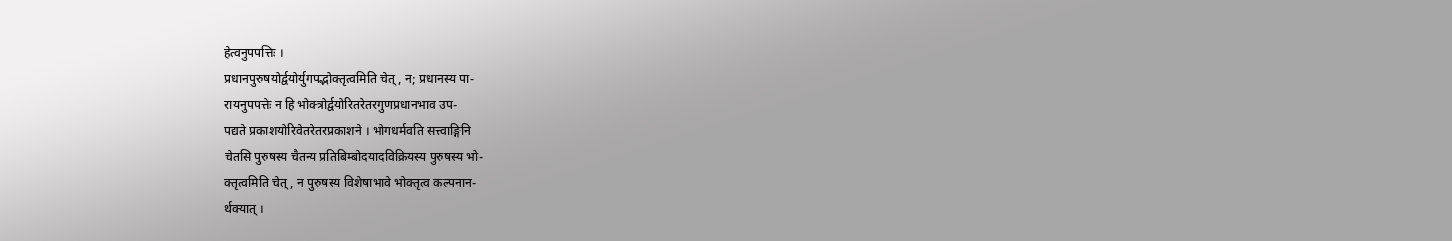हेत्वनुपपत्तिः ।
प्रधानपुरुषयोर्द्वयोर्युगपद्भोक्तृत्वमिति चेत्, न; प्रधानस्य पा-
रायनुपपत्तेः न हि भोक्त्रोर्द्वयोरितरेतरगुणप्रधानभाव उप-
पद्यते प्रकाशयोरिवेतरेतरप्रकाशने । भोगधर्मवति सत्त्वाङ्गिनि
चेतसि पुरुषस्य चैतन्य प्रतिबिम्बोदयादविक्रियस्य पुरुषस्य भो-
क्तृत्वमिति चेत्, न पुरुषस्य विशेषाभावे भोक्तृत्व कल्पनान-
र्थक्यात् ।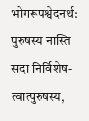भोगरूपश्वेदनर्थ: पुरुषस्य नास्ति सदा निर्विशेष-
त्वात्पुरुषस्य,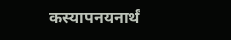कस्यापनयनार्थं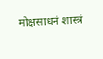मोक्षसाधनं शास्त्रं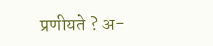प्रणीयते ? अ-